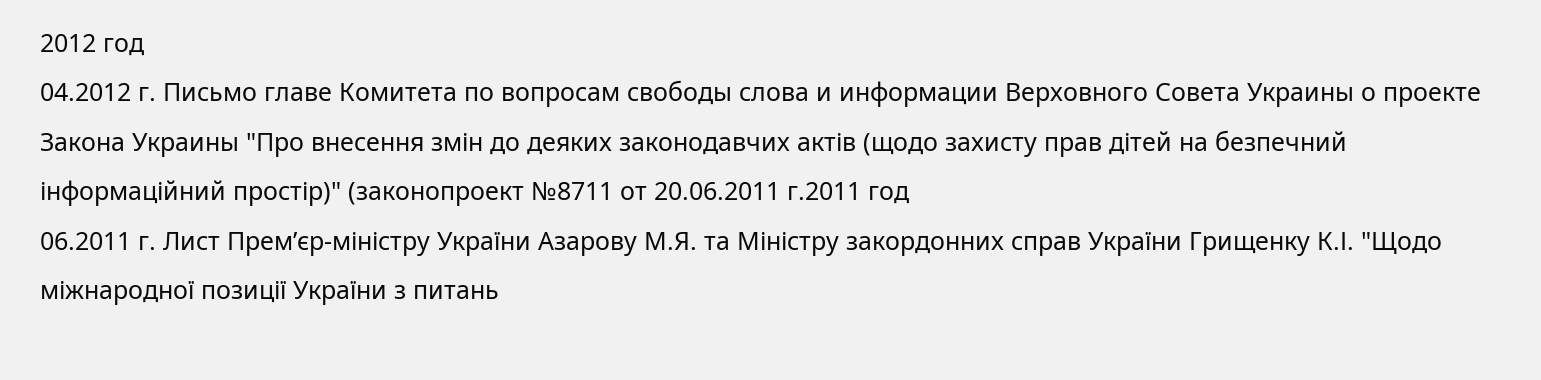2012 год
04.2012 г. Письмо главе Комитета по вопросам свободы слова и информации Верховного Совета Украины о проекте Закона Украины "Про внесення змін до деяких законодавчих актів (щодо захисту прав дітей на безпечний інформаційний простір)" (законопроект №8711 от 20.06.2011 г.2011 год
06.2011 г. Лист Прем’єр-міністру України Азарову М.Я. та Міністру закордонних справ України Грищенку К.І. "Щодо міжнародної позиції України з питань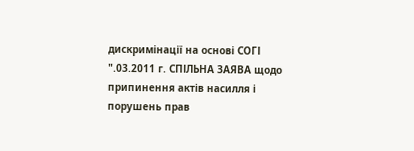дискримінації на основі СОГІ ".03.2011 г. СПІЛЬНА ЗАЯВА щодо припинення актів насилля і порушень прав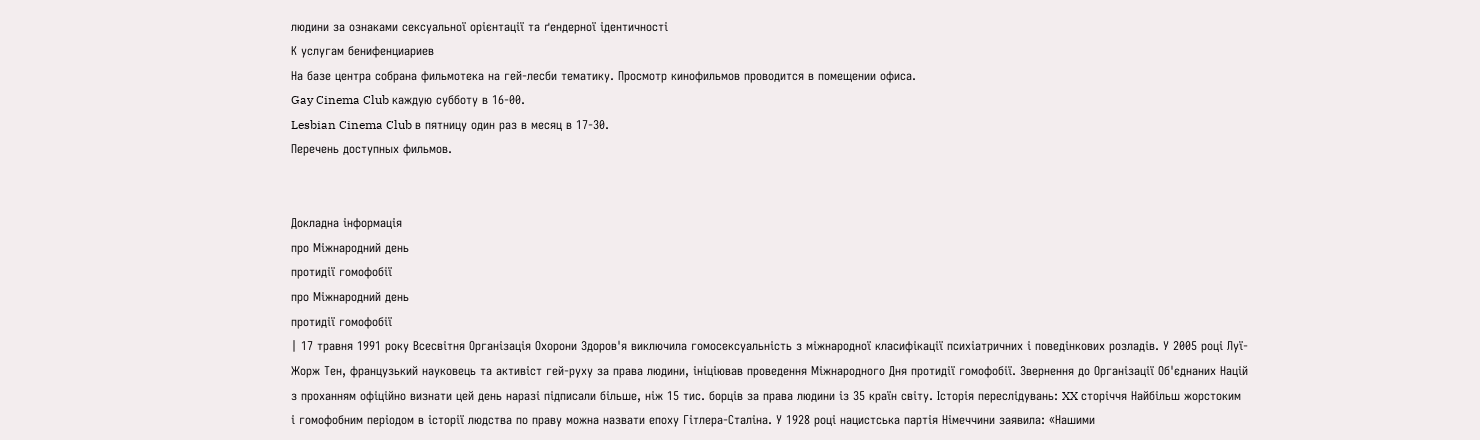людини за ознаками сексуальної орієнтації та ґендерної ідентичності
К услугам бенифенциариев
На базе центра собрана фильмотека на гей-лесби тематику. Просмотр кинофильмов проводится в помещении офиса.
Gay Cinema Club каждую субботу в 16-00.
Lesbian Cinema Club в пятницу один раз в месяц в 17-30.
Перечень доступных фильмов.


Докладна інформація
про Міжнародний день
протидії гомофобії
про Міжнародний день
протидії гомофобії
| 17 травня 1991 року Всесвітня Організація Охорони Здоров'я виключила гомосексуальність з міжнародної класифікації психіатричних і поведінкових розладів. У 2005 році Луї-Жорж Тен, французький науковець та активіст гей-руху за права людини, ініціював проведення Міжнародного Дня протидії гомофобії. Звернення до Організації Об'єднаних Націй з проханням офіційно визнати цей день наразі підписали більше, ніж 15 тис. борців за права людини із 35 країн світу. Історія переслідувань: XX сторіччя Найбільш жорстоким і гомофобним періодом в історії людства по праву можна назвати епоху Гітлера-Сталіна. У 1928 році нацистська партія Німеччини заявила: «Нашими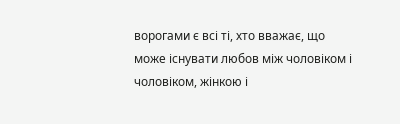ворогами є всі ті, хто вважає, що може існувати любов між чоловіком і чоловіком, жінкою і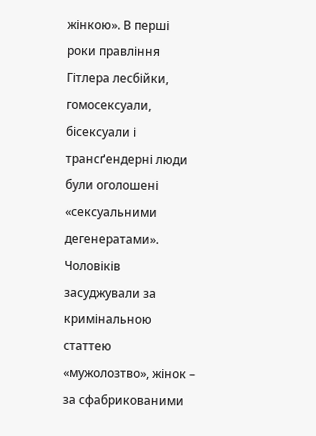жінкою». В перші роки правління Гітлера лесбійки, гомосексуали, бісексуали і трансґендерні люди були оголошені «сексуальними дегенератами». Чоловіків засуджували за кримінальною статтею «мужолозтво», жінок – за сфабрикованими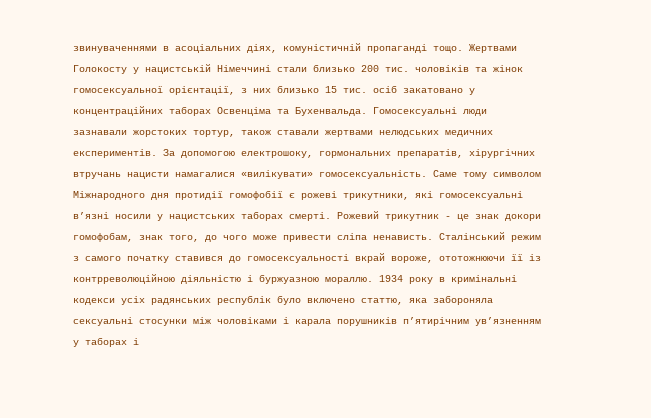звинуваченнями в асоціальних діях, комуністичній пропаганді тощо. Жертвами Голокосту у нацистській Німеччині стали близько 200 тис. чоловіків та жінок гомосексуальної орієнтації, з них близько 15 тис. осіб закатовано у концентраційних таборах Освенціма та Бухенвальда. Гомосексуальні люди зазнавали жорстоких тортур, також ставали жертвами нелюдських медичних експериментів. За допомогою електрошоку, гормональних препаратів, хірургічних втручань нацисти намагалися «вилікувати» гомосексуальність. Саме тому символом Міжнародного дня протидії гомофобії є рожеві трикутники, які гомосексуальні в’язні носили у нацистських таборах смерті. Рожевий трикутник - це знак докори гомофобам, знак того, до чого може привести сліпа ненависть. Сталінський режим з самого початку ставився до гомосексуальності вкрай вороже, ототожнюючи її із контрреволюційною діяльністю і буржуазною мораллю. 1934 року в кримінальні кодекси усіх радянських республік було включено статтю, яка забороняла сексуальні стосунки між чоловіками і карала порушників п’ятирічним ув’язненням у таборах і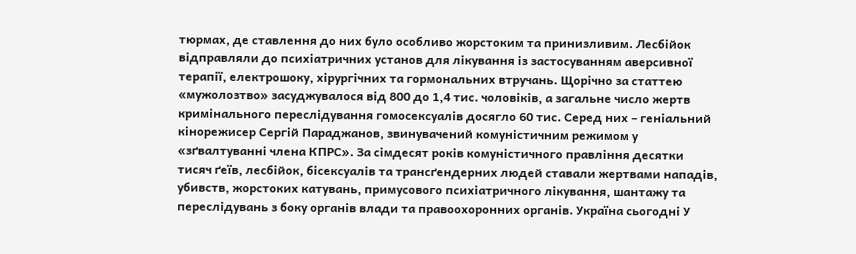тюрмах, де ставлення до них було особливо жорстоким та принизливим. Лесбійок відправляли до психіатричних установ для лікування із застосуванням аверсивної терапії, електрошоку, хірургічних та гормональних втручань. Щорічно за статтею «мужолозтво» засуджувалося від 800 до 1,4 тис. чоловіків, а загальне число жертв кримінального переслідування гомосексуалів досягло 60 тис. Серед них – геніальний кінорежисер Сергій Параджанов, звинувачений комуністичним режимом у «зґвалтуванні члена КПРС». За сімдесят років комуністичного правління десятки тисяч ґеїв, лесбійок, бісексуалів та трансґендерних людей ставали жертвами нападів, убивств, жорстоких катувань, примусового психіатричного лікування, шантажу та переслідувань з боку органів влади та правоохоронних органів. Україна сьогодні У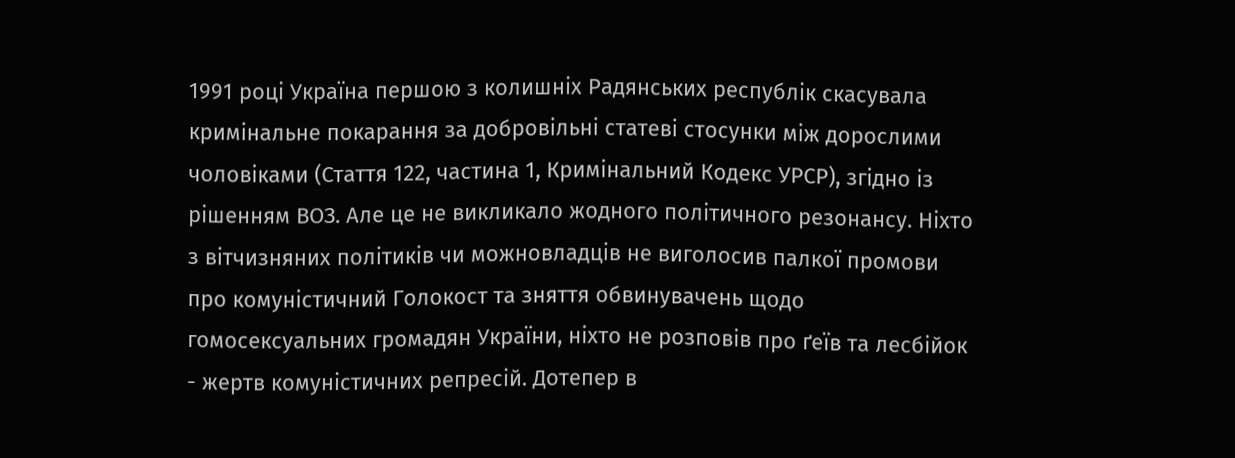1991 році Україна першою з колишніх Радянських республік скасувала кримінальне покарання за добровільні статеві стосунки між дорослими чоловіками (Стаття 122, частина 1, Кримінальний Кодекс УРСР), згідно із рішенням ВОЗ. Але це не викликало жодного політичного резонансу. Ніхто з вітчизняних політиків чи можновладців не виголосив палкої промови про комуністичний Голокост та зняття обвинувачень щодо гомосексуальних громадян України, ніхто не розповів про ґеїв та лесбійок - жертв комуністичних репресій. Дотепер в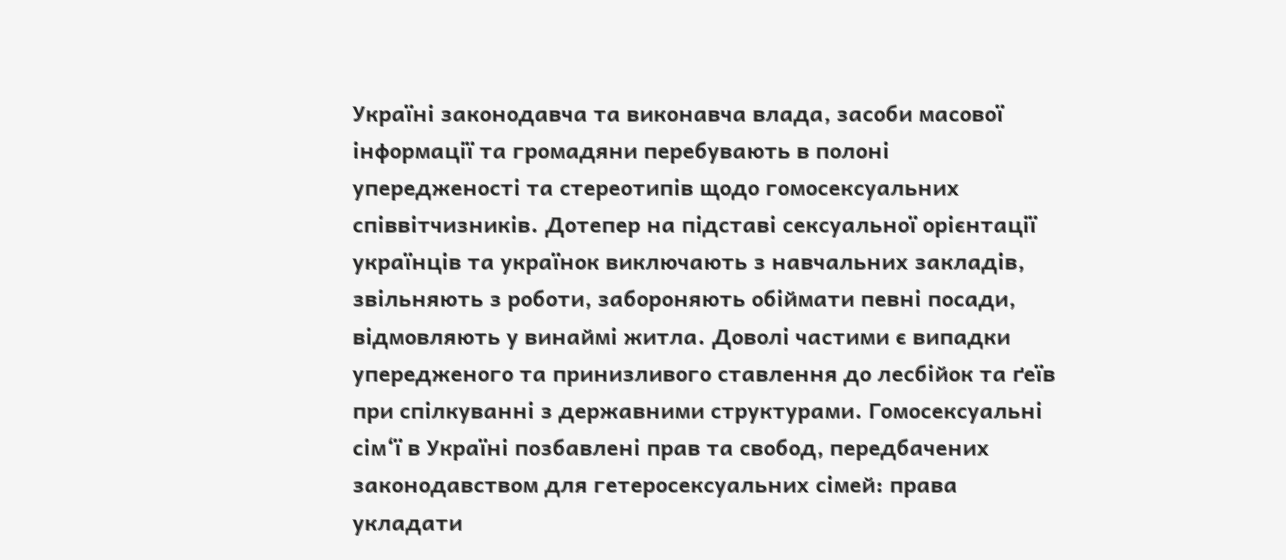Україні законодавча та виконавча влада, засоби масової інформації та громадяни перебувають в полоні упередженості та стереотипів щодо гомосексуальних співвітчизників. Дотепер на підставі сексуальної орієнтації українців та українок виключають з навчальних закладів, звільняють з роботи, забороняють обіймати певні посади, відмовляють у винаймі житла. Доволі частими є випадки упередженого та принизливого ставлення до лесбійок та ґеїв при спілкуванні з державними структурами. Гомосексуальні сім‘ї в Україні позбавлені прав та свобод, передбачених законодавством для гетеросексуальних сімей: права укладати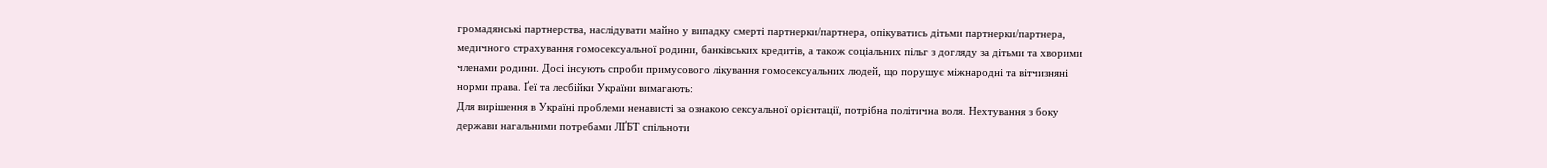громадянські партнерства, наслідувати майно у випадку смерті партнерки/партнера, опікуватись дітьми партнерки/партнера, медичного страхування гомосексуальної родини, банківських кредитів, а також соціальних пільг з догляду за дітьми та хворими членами родини. Досі інсують спроби примусового лікування гомосексуальних людей, що порушує міжнародні та вітчизняні норми права. Ґеї та лесбійки України вимагають:
Для вирішення в Україні проблеми ненависті за ознакою сексуальної орієнтації, потрібна політична воля. Нехтування з боку держави нагальними потребами ЛҐБТ спільноти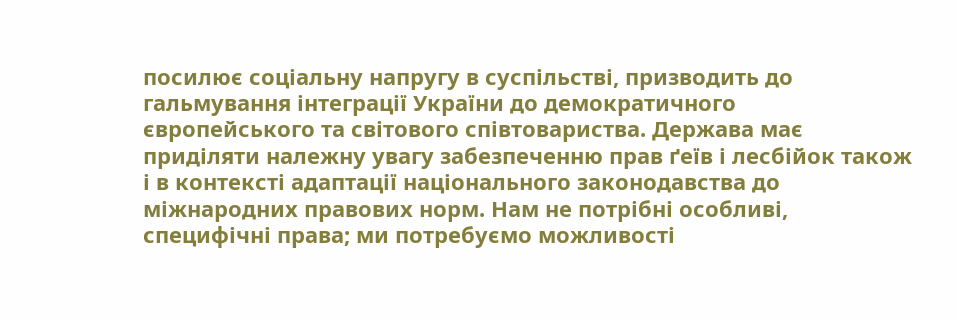посилює соціальну напругу в суспільстві, призводить до гальмування інтеграції України до демократичного європейського та світового співтовариства. Держава має приділяти належну увагу забезпеченню прав ґеїв і лесбійок також і в контексті адаптації національного законодавства до міжнародних правових норм. Нам не потрібні особливі, специфічні права; ми потребуємо можливості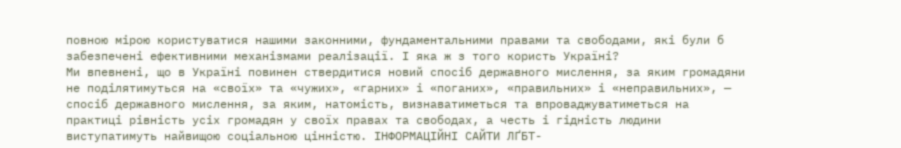повною мірою користуватися нашими законними, фундаментальними правами та свободами, які були б забезпечені ефективними механізмами реалізації. І яка ж з того користь Україні?
Ми впевнені, що в Україні повинен ствердитися новий спосіб державного мислення, за яким громадяни не поділятимуться на «своїх» та «чужих», «гарних» і «поганих», «правильних» і «неправильних», — спосіб державного мислення, за яким, натомість, визнаватиметься та впроваджуватиметься на практиці рівність усіх громадян у своїх правах та свободах, а честь і гідність людини виступатимуть найвищою соціальною цінністю. ІНФОРМАЦІЙНІ САЙТИ ЛҐБТ-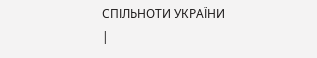СПІЛЬНОТИ УКРАЇНИ
|